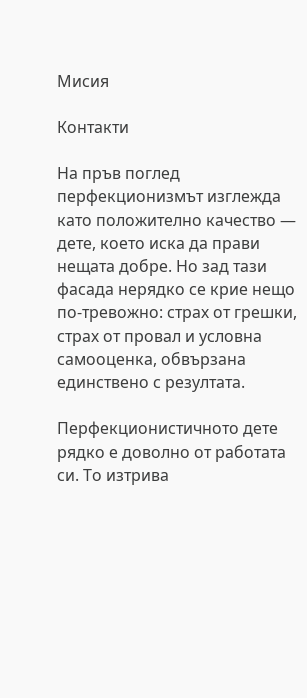Мисия

Контакти

На пръв поглед перфекционизмът изглежда като положително качество — дете, което иска да прави нещата добре. Но зад тази фасада нерядко се крие нещо по-тревожно: страх от грешки, страх от провал и условна самооценка, обвързана единствено с резултата.

Перфекционистичното дете рядко е доволно от работата си. То изтрива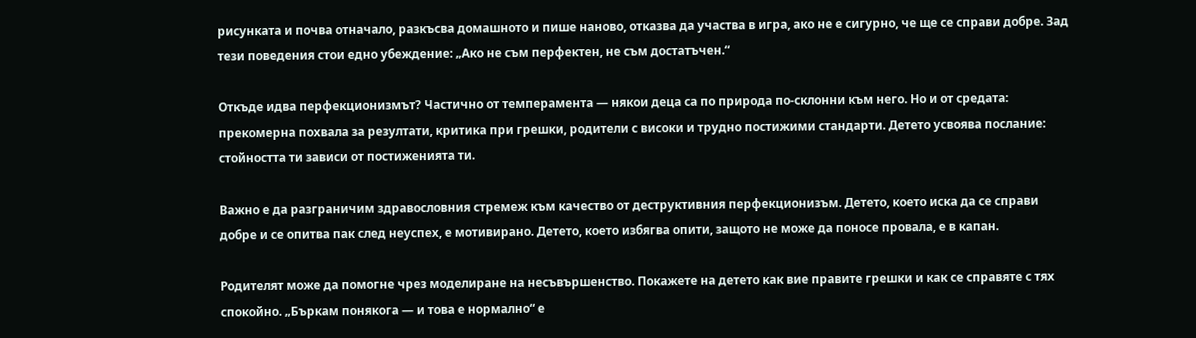рисунката и почва отначало, разкъсва домашното и пише наново, отказва да участва в игра, ако не е сигурно, че ще се справи добре. Зад тези поведения стои едно убеждение: „Ако не съм перфектен, не съм достатъчен.“

Откъде идва перфекционизмът? Частично от темперамента — някои деца са по природа по-склонни към него. Но и от средата: прекомерна похвала за резултати, критика при грешки, родители с високи и трудно постижими стандарти. Детето усвоява послание: стойността ти зависи от постиженията ти.

Важно е да разграничим здравословния стремеж към качество от деструктивния перфекционизъм. Детето, което иска да се справи добре и се опитва пак след неуспех, е мотивирано. Детето, което избягва опити, защото не може да поносе провала, е в капан.

Родителят може да помогне чрез моделиране на несъвършенство. Покажете на детето как вие правите грешки и как се справяте с тях спокойно. „Бъркам понякога — и това е нормално“ е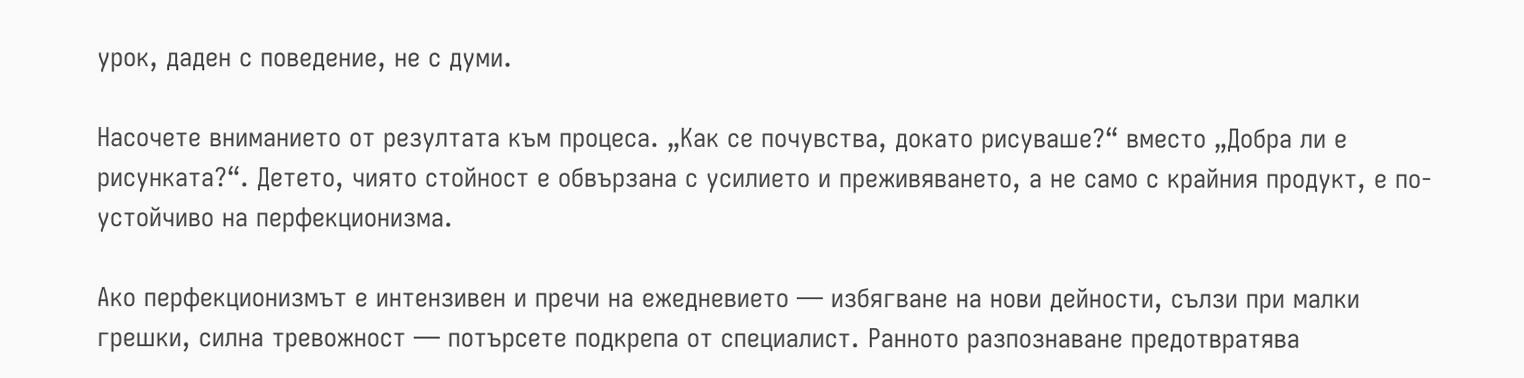урок, даден с поведение, не с думи.

Насочете вниманието от резултата към процеса. „Как се почувства, докато рисуваше?“ вместо „Добра ли е рисунката?“. Детето, чиято стойност е обвързана с усилието и преживяването, а не само с крайния продукт, е по-устойчиво на перфекционизма.

Ако перфекционизмът е интензивен и пречи на ежедневието — избягване на нови дейности, сълзи при малки грешки, силна тревожност — потърсете подкрепа от специалист. Ранното разпознаване предотвратява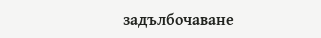задълбочаване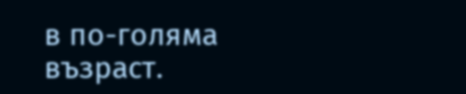в по-голяма възраст.